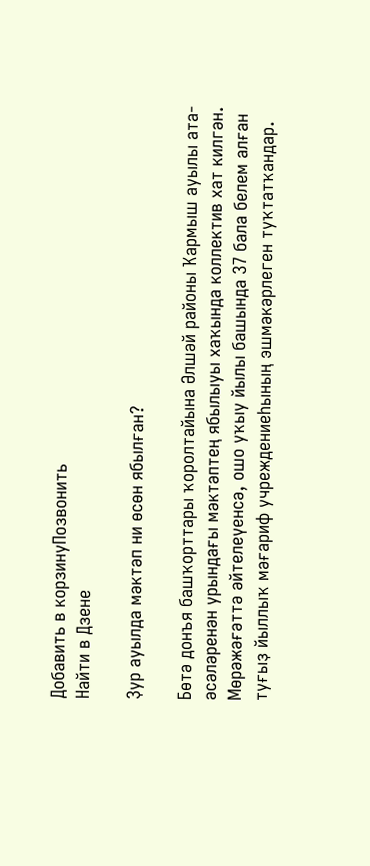Добавить в корзинуПозвонить
Найти в Дзене

Ҙур ауылда мәктәп ни өсөн ябылған?

Бөтә донъя башҡорттары ҡоролтайына Әлшәй районы Ҡармыш ауылы ата-әсәләренән урындағы мәктәптең ябылыуы хаҡында коллектив хат килгән. Мөрәжәғәттә әйтелеүенсә, ошо уҡыу йылы башында 37 бала белем алған туғыҙ йыллыҡ мәғариф учреждениеһының эшмәкәрлеген туҡтатҡандар.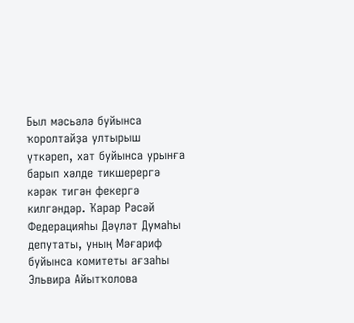Был мәсьәлә буйынса ҡоролтайҙа ултырыш үткәреп, хат буйынса урынға барып хәлде тикшерергә кәрәк тигән фекергә килгәндәр. Ҡарар Рәсәй Федерацияһы Дәүләт Думаһы депутаты, уның Мәғариф буйынса комитеты ағзаһы Эльвира Айытҡолова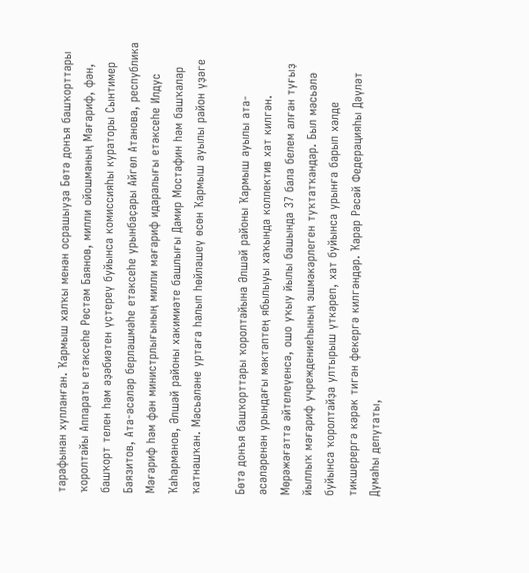тарафынан хупланған. Ҡармыш халҡы менән осрашыуҙа Бөтә донъя башҡорттары ҡоролтайы Аппараты етәксеһе Рөстәм Баянов, милли ойошманың Мәғариф, фән, башҡорт телен һәм әҙәбиәтен үҫтереү буйынса комиссияһы кураторы Сынтимер Баязитов, Ата-әсәләр берләшмәһе етәксеһе урынбаҫары Айгөл Атанова, республика Мәғариф һәм фән министрлығының милли мәғариф идаралығы етәксеһе Илдус Ҡаһарманов, Әлшәй районы хакимиәте башлығы Дамир Мостафин һәм башҡалар ҡатнашҡан. Мәсьәләне уртаға һалып һөйләшеү өсөн Ҡармыш ауылы район үҙәге

Бөтә донъя башҡорттары ҡоролтайына Әлшәй районы Ҡармыш ауылы ата-әсәләренән урындағы мәктәптең ябылыуы хаҡында коллектив хат килгән. Мөрәжәғәттә әйтелеүенсә, ошо уҡыу йылы башында 37 бала белем алған туғыҙ йыллыҡ мәғариф учреждениеһының эшмәкәрлеген туҡтатҡандар. Был мәсьәлә буйынса ҡоролтайҙа ултырыш үткәреп, хат буйынса урынға барып хәлде тикшерергә кәрәк тигән фекергә килгәндәр. Ҡарар Рәсәй Федерацияһы Дәүләт Думаһы депутаты,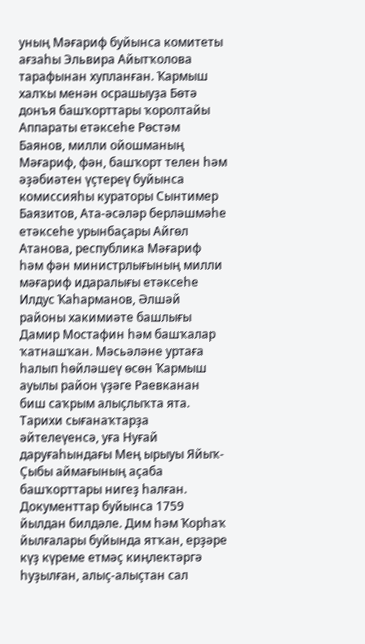уның Мәғариф буйынса комитеты ағзаһы Эльвира Айытҡолова тарафынан хупланған. Ҡармыш халҡы менән осрашыуҙа Бөтә донъя башҡорттары ҡоролтайы Аппараты етәксеһе Рөстәм Баянов, милли ойошманың Мәғариф, фән, башҡорт телен һәм әҙәбиәтен үҫтереү буйынса комиссияһы кураторы Сынтимер Баязитов, Ата-әсәләр берләшмәһе етәксеһе урынбаҫары Айгөл Атанова, республика Мәғариф һәм фән министрлығының милли мәғариф идаралығы етәксеһе Илдус Ҡаһарманов, Әлшәй районы хакимиәте башлығы Дамир Мостафин һәм башҡалар ҡатнашҡан. Мәсьәләне уртаға һалып һөйләшеү өсөн Ҡармыш ауылы район үҙәге Раевканан биш саҡрым алыҫлыҡта ята. Тарихи сығанаҡтарҙа әйтелеүенсә, уға Нуғай даруғаһындағы Мең ырыуы Яйыҡ-Ҫыбы аймағының аҫаба башҡорттары нигеҙ һалған. Документтар буйынса 1759 йылдан билдәле. Дим һәм Ҡорһаҡ йылғалары буйында ятҡан, ерҙәре күҙ күреме етмәҫ киңлектәргә һуҙылған, алыҫ-алыҫтан сал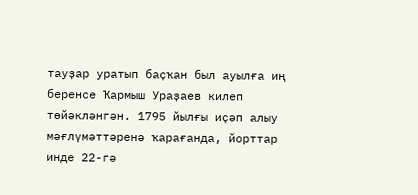тауҙар уратып баҫҡан был ауылға иң беренсе Ҡармыш Ураҙаев килеп төйәкләнгән. 1795 йылғы иҫәп алыу мәғлүмәттәренә ҡарағанда, йорттар инде 22-гә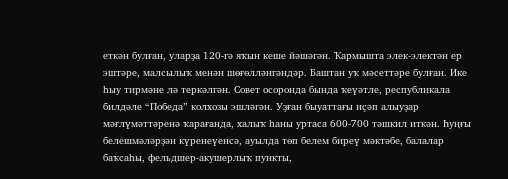еткән булған, уларҙа 120-гә яҡын кеше йәшәгән. Ҡармышта элек-электән ер эштәре, малсылыҡ менән шөғөлләнгәндәр. Баштан уҡ мәсеттәре булған. Ике һыу тирмәне лә теркәлгән. Совет осоронда бында ҡеүәтле, республикала билдәле “Победа” колхозы эшләгән. Уҙған быуаттағы иҫәп алыуҙар мәғлүмәттәренә ҡарағанда, халыҡ һаны уртаса 600-700 тәшкил иткән. Һуңғы белешмәләрҙән күренеүенсә, ауылда төп белем биреү мәктәбе, балалар баҡсаһы, фельдшер-акушерлыҡ пункты,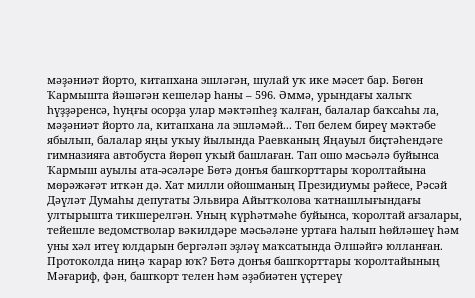мәҙәниәт йорто, китапхана эшләгән, шулай уҡ ике мәсет бар. Бөгөн Ҡармышта йәшәгән кешеләр һаны – 596. Әммә, урындағы халыҡ һүҙҙәренсә, һуңғы осорҙа улар мәктәпһеҙ ҡалған, балалар баҡсаһы ла, мәҙәниәт йорто ла, китапхана ла эшләмәй... Төп белем биреү мәктәбе ябылып, балалар яңы уҡыу йылында Раевканың Яңауыл биҫтәһендәге гимназияға автобуста йөрөп уҡый башлаған. Тап ошо мәсьәлә буйынса Ҡармыш ауылы ата-әсәләре Бөтә донъя башҡорттары ҡоролтайына мөрәжәғәт иткән дә. Хат милли ойошманың Президиумы рәйесе, Рәсәй Дәүләт Думаһы депутаты Эльвира Айытҡолова ҡатнашлығындағы ултырышта тикшерелгән. Уның күрһәтмәһе буйынса, ҡоролтай ағзалары, тейешле ведомстволар вәкилдәре мәсьәләне уртаға һалып һөйләшеү һәм уны хәл итеү юлдарын бергәләп эҙләү маҡсатында Әлшәйгә юлланған. Протоколда ниңә ҡарар юҡ? Бөтә донъя башҡорттары ҡоролтайының Мәғариф, фән, башҡорт телен һәм әҙәбиәтен үҫтереү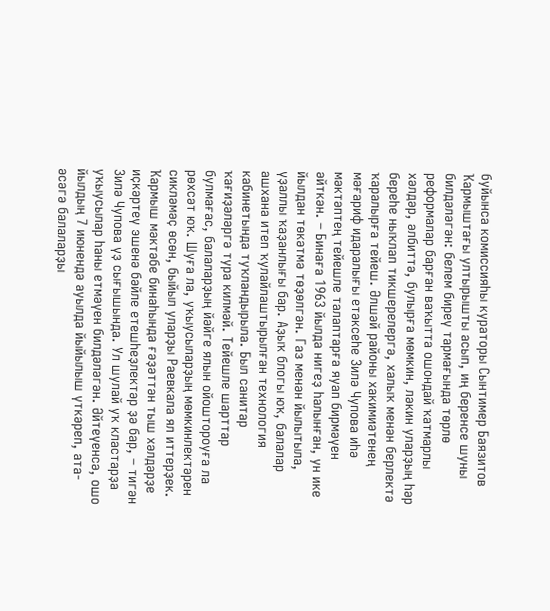буйынса комиссияһы кураторы Сынтимер Баязитов Ҡармыштағы ултырышты асып, иң беренсе шуны билдәләгән: белем биреү тармағында төрлө реформалар барған ваҡытта ошондай ҡатмарлы хәлдәр, әлбиттә, булырға мөмкин, ләкин уларҙың һәр береһе ныҡлап тикшерелергә, халыҡ менән берлектә ҡаралырға тейеш. Әлшәй районы хакимиәтенең мәғариф идаралығы етәксеһе Зилә Чупова иһә мәктәптең тейешле талаптарға яуап бирмәүен әйткән. – Бинаға 1963 йылда нигеҙ һалынған, ун ике йылдан төкәтмә төҙөлгән. Газ менән йылытыла, үҙаллы ҡаҙанлығы бар. Аҙыҡ блогы юҡ, балалар ашхана итеп ҡулайлаштырылған технология кабинетында туҡландырыла. Был санитар ҡағиҙәләргә тура килмәй. Тейешле шарттар булмағас, балаларҙың йәйге ялын ойоштороуға ла рөхсәт юҡ. Шуға ла, уҡыусыларҙың мөмкинлектәрен сикләмәҫ өсөн, быйыл уларҙы Раевкала ял иттерҙек. Ҡармыш мәктәбе бинаһында ғәҙәттән тыш хәлдәрҙе иҫкәртеү эшенә бәйле етешһеҙлектәр ҙә бар, – тигән Зилә Чупова үҙ сығышында. Ул шулай уҡ кластарҙа уҡыусылар һаны етмәүен билдәләгән. Әйтеүенсә, ошо йылдың 7 июнендә ауылда йыйылыш үткәреп, ата-әсәгә балаларҙы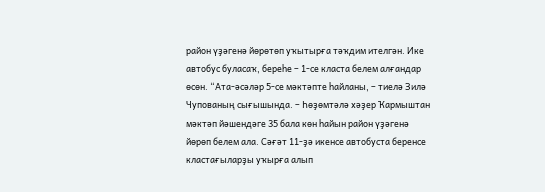район үҙәгенә йөрөтөп уҡытырға тәҡдим ителгән. Ике автобус буласаҡ, береһе – 1-се класта белем алғандар өсөн. “Ата-әсәләр 5-се мәктәпте һайланы, – тиелә Зилә Чупованың сығышында. – Һөҙөмтәлә хәҙер Ҡармыштан мәктәп йәшендәге 35 бала көн һайын район үҙәгенә йөрөп белем ала. Сәғәт 11-ҙә икенсе автобуста беренсе кластағыларҙы уҡырға алып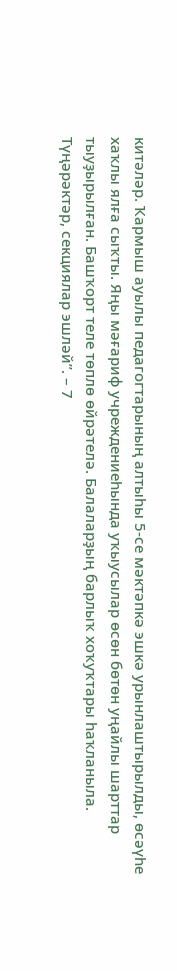китәләр. Ҡармыш ауылы педагогтарының алтыһы 5-се мәктәпкә эшкә урынлаштырылды, өсәүһе хаҡлы ялға сыҡты. Яңы мәғариф учреждениеһында уҡыусылар өсөн бөтөн уңайлы шарттар тыуҙырылған. Башҡорт теле төплө өйрәтелә. Балаларҙың барлыҡ хоҡуҡтары һаҡланыла. Түңәрәктәр, секциялар эшләй”. – 7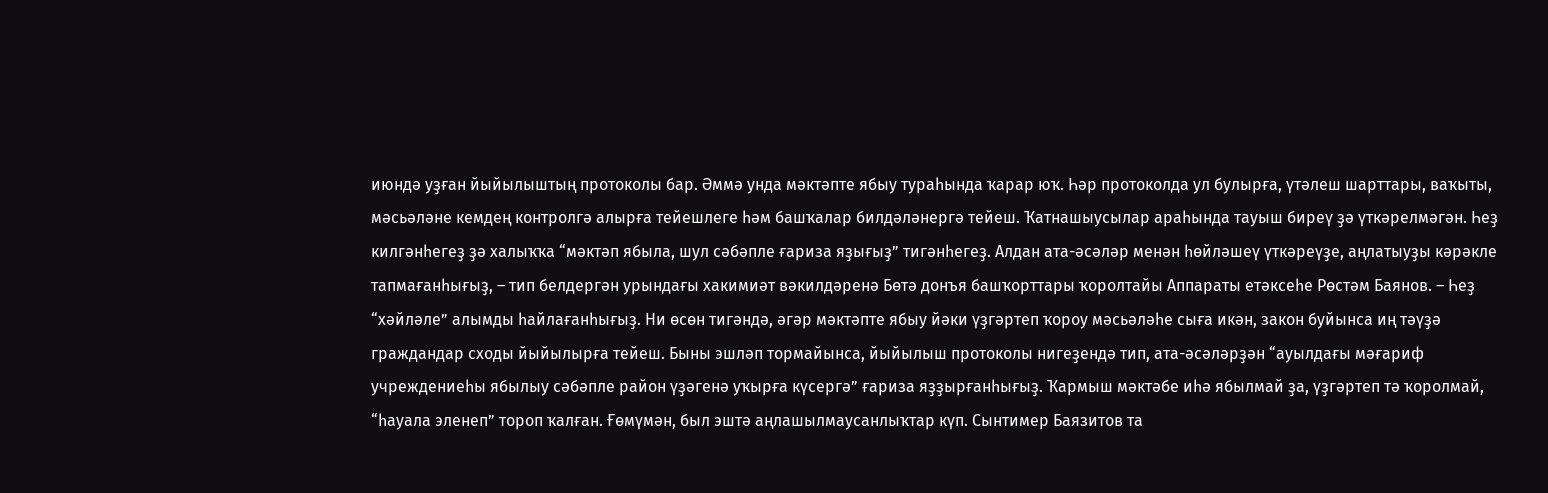июндә уҙған йыйылыштың протоколы бар. Әммә унда мәктәпте ябыу тураһында ҡарар юҡ. Һәр протоколда ул булырға, үтәлеш шарттары, ваҡыты, мәсьәләне кемдең контролгә алырға тейешлеге һәм башҡалар билдәләнергә тейеш. Ҡатнашыусылар араһында тауыш биреү ҙә үткәрелмәгән. Һеҙ килгәнһегеҙ ҙә халыҡҡа “мәктәп ябыла, шул сәбәпле ғариза яҙығыҙ” тигәнһегеҙ. Алдан ата-әсәләр менән һөйләшеү үткәреүҙе, аңлатыуҙы кәрәкле тапмағанһығыҙ, – тип белдергән урындағы хакимиәт вәкилдәренә Бөтә донъя башҡорттары ҡоролтайы Аппараты етәксеһе Рөстәм Баянов. – Һеҙ “хәйләле” алымды һайлағанһығыҙ. Ни өсөн тигәндә, әгәр мәктәпте ябыу йәки үҙгәртеп ҡороу мәсьәләһе сыға икән, закон буйынса иң тәүҙә граждандар сходы йыйылырға тейеш. Быны эшләп тормайынса, йыйылыш протоколы нигеҙендә тип, ата-әсәләрҙән “ауылдағы мәғариф учреждениеһы ябылыу сәбәпле район үҙәгенә уҡырға күсергә” ғариза яҙҙырғанһығыҙ. Ҡармыш мәктәбе иһә ябылмай ҙа, үҙгәртеп тә ҡоролмай, “һауала эленеп” тороп ҡалған. Ғөмүмән, был эштә аңлашылмаусанлыҡтар күп. Сынтимер Баязитов та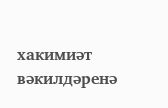хакимиәт вәкилдәренә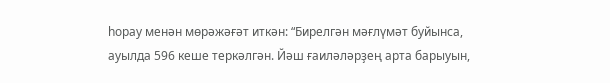һорау менән мөрәжәғәт иткән: “Бирелгән мәғлүмәт буйынса, ауылда 596 кеше теркәлгән. Йәш ғаиләләрҙең арта барыуын,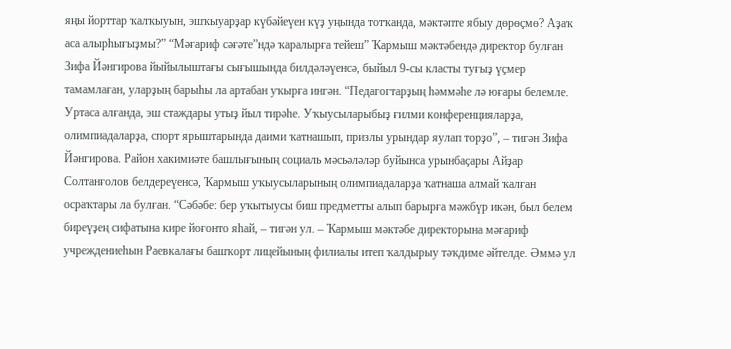яңы йорттар ҡалҡыуын, эшҡыуарҙар күбәйеүен күҙ уңында тотҡанда, мәктәпте ябыу дөрөҫмө? Аҙаҡ аса алырһығыҙмы?” “Мәғариф сәғәте”ндә ҡаралырға тейеш” Ҡармыш мәктәбендә директор булған Зифа Йәнгирова йыйылыштағы сығышында билдәләүенсә, быйыл 9-сы класты туғыҙ үҫмер тамамлаған, уларҙың барыһы ла артабан уҡырға ингән. “Педагогтарҙың һәммәһе лә юғары белемле. Уртаса алғанда, эш стаждары утыҙ йыл тирәһе. Уҡыусыларыбыҙ ғилми конференцияларҙа, олимпиадаларҙа, спорт ярыштарында даими ҡатнашып, призлы урындар яулап торҙо”, – тигән Зифа Йәнгирова. Район хакимиәте башлығының социаль мәсьәләләр буйынса урынбаҫары Айҙар Солтанғолов белдереүенсә, Ҡармыш уҡыусыларының олимпиадаларҙа ҡатнаша алмай ҡалған осраҡтары ла булған. “Сәбәбе: бер уҡытыусы биш предметты алып барырға мәжбүр икән, был белем биреүҙең сифатына кире йоғонто яһай, – тигән ул. – Ҡармыш мәктәбе директорына мәғариф учреждениеһын Раевкалағы башҡорт лицейының филиалы итеп ҡалдырыу тәҡдиме әйтелде. Әммә ул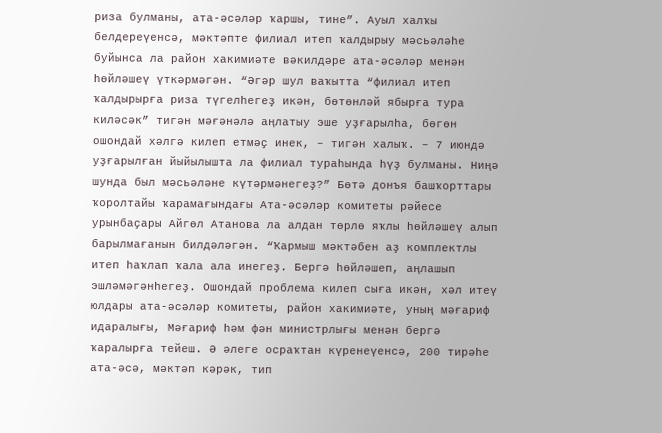риза булманы, ата-әсәләр ҡаршы, тине”. Ауыл халҡы белдереүенсә, мәктәпте филиал итеп ҡалдырыу мәсьәләһе буйынса ла район хакимиәте вәкилдәре ата-әсәләр менән һөйләшеү үткәрмәгән. “Әгәр шул ваҡытта “филиал итеп ҡалдырырға риза түгелһегеҙ икән, бөтөнләй ябырға тура киләсәк” тигән мәғәнәлә аңлатыу эше уҙғарылһа, бөгөн ошондай хәлгә килеп етмәҫ инек, – тигән халыҡ. – 7 июндә уҙғарылған йыйылышта ла филиал тураһында һүҙ булманы. Ниңә шунда был мәсьәләне күтәрмәнегеҙ?” Бөтә донъя башҡорттары ҡоролтайы ҡарамағындағы Ата-әсәләр комитеты рәйесе урынбаҫары Айгөл Атанова ла алдан төрлө яҡлы һөйләшеү алып барылмағанын билдәләгән. “Ҡармыш мәктәбен аҙ комплектлы итеп һаҡлап ҡала ала инегеҙ. Бергә һөйләшеп, аңлашып эшләмәгәнһегеҙ. Ошондай проблема килеп сыға икән, хәл итеү юлдары ата-әсәләр комитеты, район хакимиәте, уның мәғариф идаралығы, Мәғариф һәм фән министрлығы менән бергә ҡаралырға тейеш. Ә әлеге осраҡтан күренеүенсә, 200 тирәһе ата-әсә, мәктәп кәрәк, тип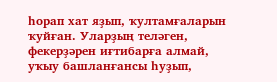һорап хат яҙып, ҡултамғаларын ҡуйған. Уларҙың теләген, фекерҙәрен иғтибарға алмай, уҡыу башланғансы һуҙып,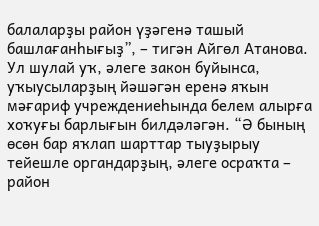балаларҙы район үҙәгенә ташый башлағанһығыҙ”, – тигән Айгөл Атанова. Ул шулай уҡ, әлеге закон буйынса, уҡыусыларҙың йәшәгән еренә яҡын мәғариф учреждениеһында белем алырға хоҡуғы барлығын билдәләгән. “Ә бының өсөн бар яҡлап шарттар тыуҙырыу тейешле органдарҙың, әлеге осраҡта – район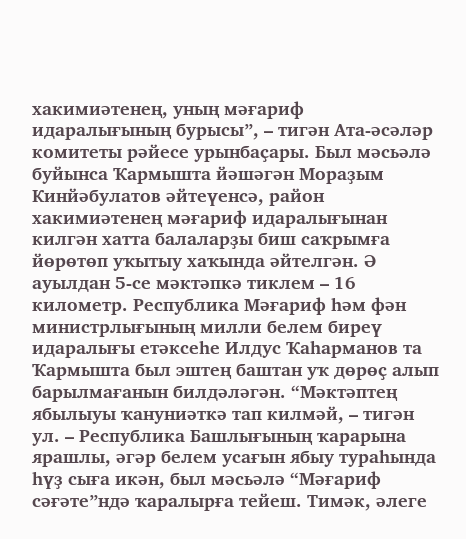хакимиәтенең, уның мәғариф идаралығының бурысы”, – тигән Ата-әсәләр комитеты рәйесе урынбаҫары. Был мәсьәлә буйынса Ҡармышта йәшәгән Мораҙым Кинйәбулатов әйтеүенсә, район хакимиәтенең мәғариф идаралығынан килгән хатта балаларҙы биш саҡрымға йөрөтөп уҡытыу хаҡында әйтелгән. Ә ауылдан 5-се мәктәпкә тиклем – 16 километр. Республика Мәғариф һәм фән министрлығының милли белем биреү идаралығы етәксеһе Илдус Ҡаһарманов та Ҡармышта был эштең баштан уҡ дөрөҫ алып барылмағанын билдәләгән. “Мәктәптең ябылыуы ҡануниәткә тап килмәй, – тигән ул. – Республика Башлығының ҡарарына ярашлы, әгәр белем усағын ябыу тураһында һүҙ сыға икән, был мәсьәлә “Мәғариф сәғәте”ндә ҡаралырға тейеш. Тимәк, әлеге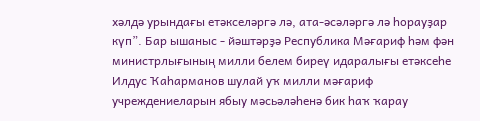хәлдә урындағы етәкселәргә лә, ата-әсәләргә лә һорауҙар күп”. Бар ышаныс - йәштәрҙә Республика Мәғариф һәм фән министрлығының милли белем биреү идаралығы етәксеһе Илдус Ҡаһарманов шулай уҡ милли мәғариф учреждениеларын ябыу мәсьәләһенә бик һаҡ ҡарау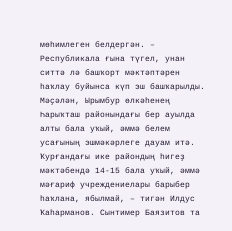мөһимлеген белдергән. – Республикала ғына түгел, унан ситтә лә башҡорт мәктәптәрен һаҡлау буйынса күп эш башҡарылды. Мәҫәлән, Ырымбур өлкәһенең Һарыҡташ районындағы бер ауылда алты бала уҡый, әммә белем усағының эшмәкәрлеге дауам итә. Ҡурғандағы ике райондың һигеҙ мәктәбендә 14-15 бала уҡый, әммә мәғариф учреждениелары барыбер һаҡлана, ябылмай, – тигән Илдус Ҡаһарманов. Сынтимер Баязитов та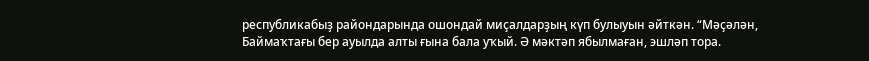республикабыҙ райондарында ошондай миҫалдарҙың күп булыуын әйткән. “Мәҫәлән, Баймаҡтағы бер ауылда алты ғына бала уҡый. Ә мәктәп ябылмаған, эшләп тора.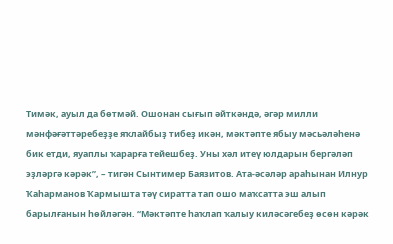Тимәк, ауыл да бөтмәй. Ошонан сығып әйткәндә, әгәр милли мәнфәғәттәребеҙҙе яҡлайбыҙ тибеҙ икән, мәктәпте ябыу мәсьәләһенә бик етди, яуаплы ҡарарға тейешбеҙ. Уны хәл итеү юлдарын бергәләп эҙләргә кәрәк”, – тигән Сынтимер Баязитов. Ата-әсәләр араһынан Илнур Ҡаһарманов Ҡармышта тәү сиратта тап ошо маҡсатта эш алып барылғанын һөйләгән. “Мәктәпте һаҡлап ҡалыу киләсәгебеҙ өсөн кәрәк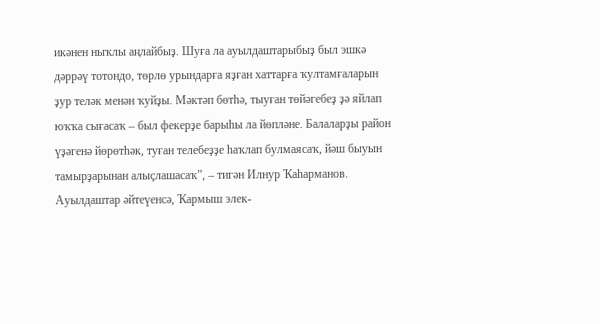икәнен ныҡлы аңлайбыҙ. Шуға ла ауылдаштарыбыҙ был эшкә дәррәү тотондо, төрлө урындарға яҙған хаттарға ҡултамғаларын ҙур теләк менән ҡуйҙы. Мәктәп бөтһә, тыуған төйәгебеҙ ҙә яйлап юҡҡа сығасаҡ – был фекерҙе барыһы ла йөпләне. Балаларҙы район үҙәгенә йөрөтһәк, туған телебеҙҙе һаҡлап булмаясаҡ, йәш быуын тамырҙарынан алыҫлашасаҡ”, – тигән Илнур Ҡаһарманов. Ауылдаштар әйтеүенсә, Ҡармыш элек-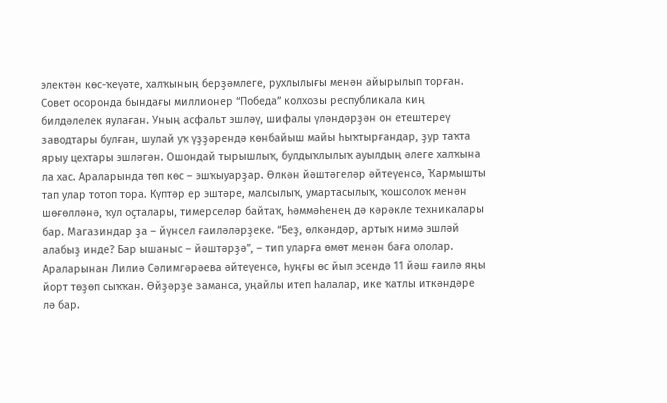электән көс-ҡеүәте, халҡының берҙәмлеге, рухлылығы менән айырылып торған. Совет осоронда бындағы миллионер “Победа” колхозы республикала киң билдәлелек яулаған. Уның асфальт эшләү, шифалы үләндәрҙән он етештереү заводтары булған, шулай уҡ үҙҙәрендә көнбайыш майы һыҡтырғандар, ҙур таҡта ярыу цехтары эшләгән. Ошондай тырышлыҡ, булдыҡлылыҡ ауылдың әлеге халҡына ла хас. Араларында төп көс – эшҡыуарҙар. Өлкән йәштәгеләр әйтеүенсә, Ҡармышты тап улар тотоп тора. Күптәр ер эштәре, малсылыҡ, умартасылыҡ, ҡошсолоҡ менән шөғөлләнә, ҡул оҫталары, тимерселәр байтаҡ, һәммәһенең дә кәрәкле техникалары бар. Магазиндар ҙа – йүнсел ғаиләләрҙеке. “Беҙ, өлкәндәр, артыҡ нимә эшләй алабыҙ инде? Бар ышаныс – йәштәрҙә”, – тип уларға өмөт менән баға ололар. Араларынан Лилиә Сәлимгәрәева әйтеүенсә, һуңғы өс йыл эсендә 11 йәш ғаилә яңы йорт төҙөп сыҡҡан. Өйҙәрҙе заманса, уңайлы итеп һалалар, ике ҡатлы иткәндәре лә бар.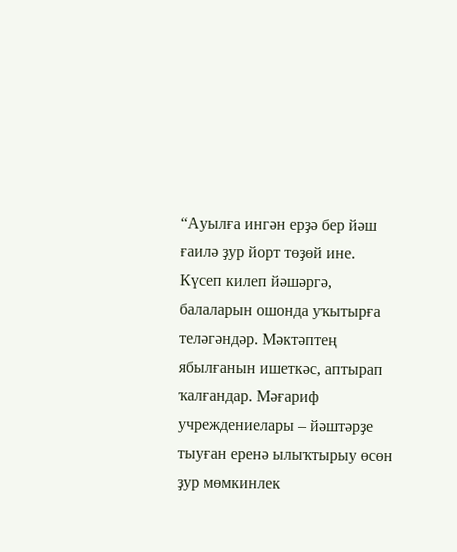“Ауылға ингән ерҙә бер йәш ғаилә ҙур йорт төҙөй ине. Күсеп килеп йәшәргә, балаларын ошонда уҡытырға теләгәндәр. Мәктәптең ябылғанын ишеткәс, аптырап ҡалғандар. Мәғариф учреждениелары – йәштәрҙе тыуған еренә ылыҡтырыу өсөн ҙур мөмкинлек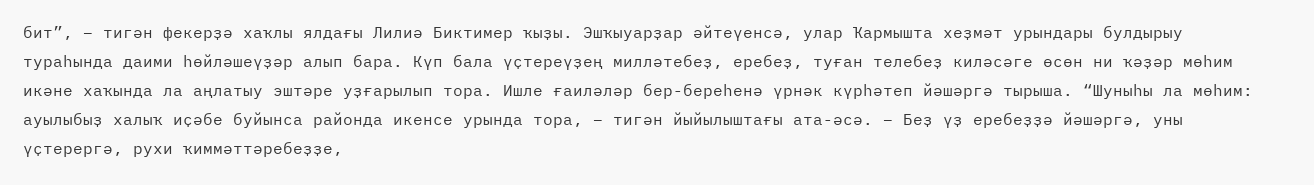бит”, – тигән фекерҙә хаҡлы ялдағы Лилиә Биктимер ҡыҙы. Эшҡыуарҙар әйтеүенсә, улар Ҡармышта хеҙмәт урындары булдырыу тураһында даими һөйләшеүҙәр алып бара. Күп бала үҫтереүҙең милләтебеҙ, еребеҙ, туған телебеҙ киләсәге өсөн ни ҡәҙәр мөһим икәне хаҡында ла аңлатыу эштәре уҙғарылып тора. Ишле ғаиләләр бер-береһенә үрнәк күрһәтеп йәшәргә тырыша. “Шуныһы ла мөһим: ауылыбыҙ халыҡ иҫәбе буйынса районда икенсе урында тора, – тигән йыйылыштағы ата-әсә. – Беҙ үҙ еребеҙҙә йәшәргә, уны үҫтерергә, рухи ҡиммәттәребеҙҙе,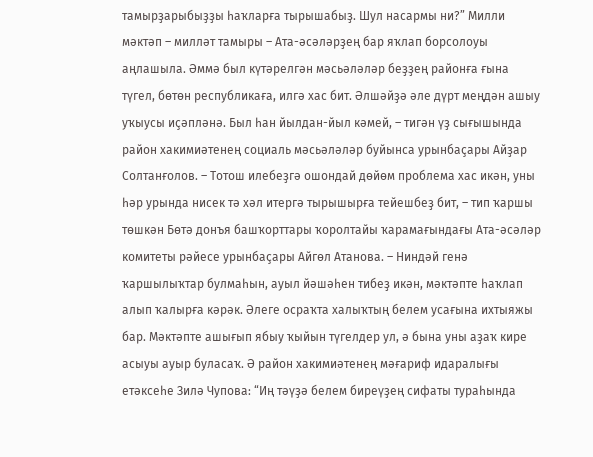тамырҙарыбыҙҙы һаҡларға тырышабыҙ. Шул насармы ни?” Милли мәктәп – милләт тамыры – Ата-әсәләрҙең бар яҡлап борсолоуы аңлашыла. Әммә был күтәрелгән мәсьәләләр беҙҙең районға ғына түгел, бөтөн республикаға, илгә хас бит. Әлшәйҙә әле дүрт меңдән ашыу уҡыусы иҫәпләнә. Был һан йылдан-йыл кәмей, – тигән үҙ сығышында район хакимиәтенең социаль мәсьәләләр буйынса урынбаҫары Айҙар Солтанғолов. – Тотош илебеҙгә ошондай дөйөм проблема хас икән, уны һәр урында нисек тә хәл итергә тырышырға тейешбеҙ бит, – тип ҡаршы төшкән Бөтә донъя башҡорттары ҡоролтайы ҡарамағындағы Ата-әсәләр комитеты рәйесе урынбаҫары Айгөл Атанова. – Ниндәй генә ҡаршылыҡтар булмаһын, ауыл йәшәһен тибеҙ икән, мәктәпте һаҡлап алып ҡалырға кәрәк. Әлеге осраҡта халыҡтың белем усағына ихтыяжы бар. Мәктәпте ашығып ябыу ҡыйын түгелдер ул, ә бына уны аҙаҡ кире асыуы ауыр буласаҡ. Ә район хакимиәтенең мәғариф идаралығы етәксеһе Зилә Чупова: “Иң тәүҙә белем биреүҙең сифаты тураһында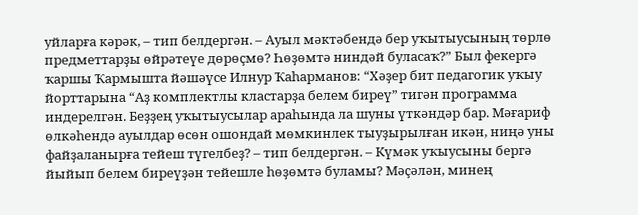уйларға кәрәк, – тип белдергән. – Ауыл мәктәбендә бер уҡытыусының төрлө предметтарҙы өйрәтеүе дөрөҫмө? Һөҙөмтә ниндәй буласаҡ?” Был фекергә ҡаршы Ҡармышта йәшәүсе Илнур Ҡаһарманов: “Хәҙер бит педагогик уҡыу йорттарына “Аҙ комплектлы кластарҙа белем биреү” тигән программа индерелгән. Беҙҙең уҡытыусылар араһында ла шуны үткәндәр бар. Мәғариф өлкәһендә ауылдар өсөн ошондай мөмкинлек тыуҙырылған икән, ниңә уны файҙаланырға тейеш түгелбеҙ? – тип белдергән. – Күмәк уҡыусыны бергә йыйып белем биреүҙән тейешле һөҙөмтә буламы? Мәҫәлән, минең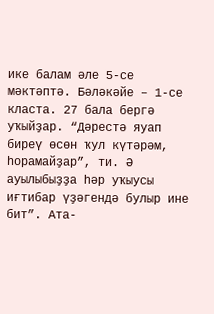ике балам әле 5-се мәктәптә. Бәләкәйе – 1-се класта. 27 бала бергә уҡыйҙар. “Дәрестә яуап биреү өсөн ҡул күтәрәм, һорамайҙар”, ти. Ә ауылыбыҙҙа һәр уҡыусы иғтибар үҙәгендә булыр ине бит”. Ата-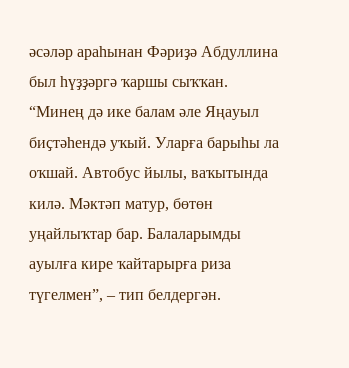әсәләр араһынан Фәриҙә Абдуллина был һүҙҙәргә ҡаршы сыҡҡан. “Минең дә ике балам әле Яңауыл биҫтәһендә уҡый. Уларға барыһы ла оҡшай. Автобус йылы, ваҡытында килә. Мәктәп матур, бөтөн уңайлыҡтар бар. Балаларымды ауылға кире ҡайтарырға риза түгелмен”, – тип белдергән.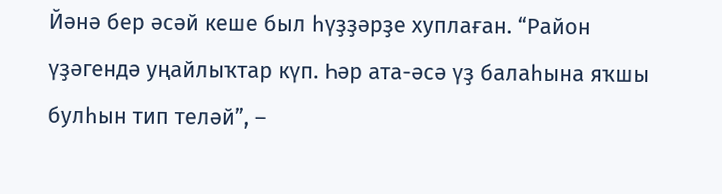Йәнә бер әсәй кеше был һүҙҙәрҙе хуплаған. “Район үҙәгендә уңайлыҡтар күп. Һәр ата-әсә үҙ балаһына яҡшы булһын тип теләй”, –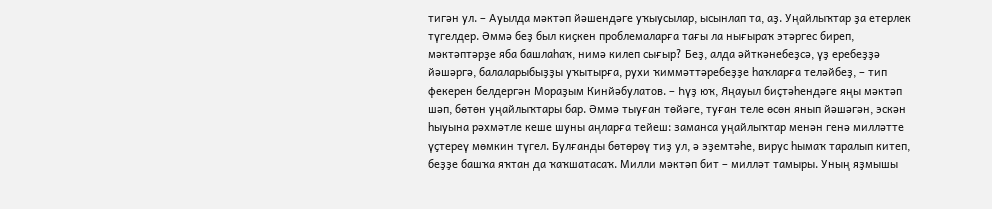тигән ул. – Ауылда мәктәп йәшендәге уҡыусылар, ысынлап та, аҙ. Уңайлыҡтар ҙа етерлек түгелдер. Әммә беҙ был киҫкен проблемаларға тағы ла нығыраҡ этәргес биреп, мәктәптәрҙе яба башлаһаҡ, нимә килеп сығыр? Беҙ, алда әйткәнебеҙсә, үҙ еребеҙҙә йәшәргә, балаларыбыҙҙы уҡытырға, рухи ҡиммәттәребеҙҙе һаҡларға теләйбеҙ, – тип фекерен белдергән Мораҙым Кинйәбулатов. – Һүҙ юҡ, Яңауыл биҫтәһендәге яңы мәктәп шәп, бөтөн уңайлыҡтары бар. Әммә тыуған төйәге, туған теле өсөн янып йәшәгән, эскән һыуына рәхмәтле кеше шуны аңларға тейеш: заманса уңайлыҡтар менән генә милләтте үҫтереү мөмкин түгел. Булғанды бөтөрөү тиҙ ул, ә эҙемтәһе, вирус һымаҡ таралып китеп, беҙҙе башҡа яҡтан да ҡаҡшатасаҡ. Милли мәктәп бит – милләт тамыры. Уның яҙмышы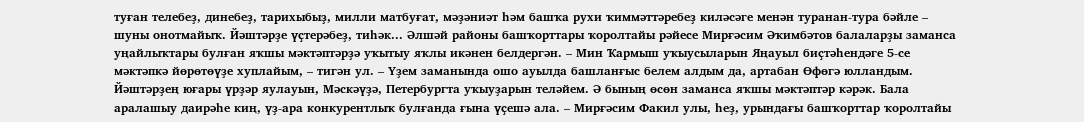туған телебеҙ, динебеҙ, тарихыбыҙ, милли матбуғат, мәҙәниәт һәм башҡа рухи ҡиммәттәребеҙ киләсәге менән туранан-тура бәйле – шуны онотмайыҡ. Йәштәрҙе үҫтерәбеҙ, тиһәк... Әлшәй районы башҡорттары ҡоролтайы рәйесе Мирғәсим Әҡимбәтов балаларҙы заманса уңайлыҡтары булған яҡшы мәктәптәрҙә уҡытыу яҡлы икәнен белдергән. – Мин Ҡармыш уҡыусыларын Яңауыл биҫтәһендәге 5-се мәктәпкә йөрөтөүҙе хуплайым, – тигән ул. – Үҙем заманында ошо ауылда башланғыс белем алдым да, артабан Өфөгә юлландым. Йәштәрҙең юғары үрҙәр яулауын, Мәскәүҙә, Петербургта уҡыуҙарын теләйем. Ә бының өсөн заманса яҡшы мәктәптәр кәрәк. Бала аралашыу даирәһе киң, үҙ-ара конкурентлыҡ булғанда ғына үҫешә ала. – Мирғәсим Факил улы, һеҙ, урындағы башҡорттар ҡоролтайы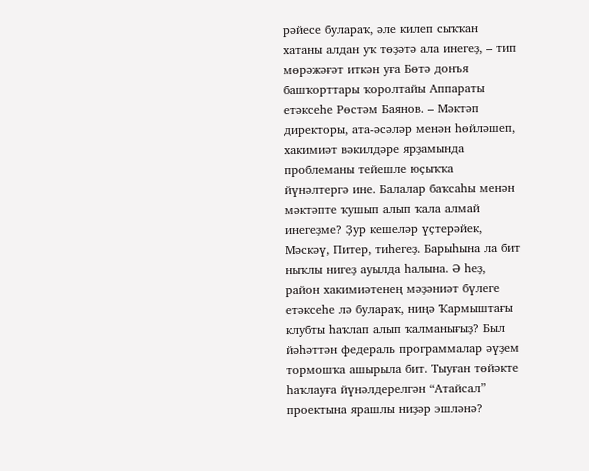рәйесе булараҡ, әле килеп сыҡҡан хатаны алдан уҡ төҙәтә ала инегеҙ, – тип мөрәжәғәт иткән уға Бөтә донъя башҡорттары ҡоролтайы Аппараты етәксеһе Рөстәм Баянов. – Мәктәп директоры, ата-әсәләр менән һөйләшеп, хакимиәт вәкилдәре ярҙамында проблеманы тейешле юҫыҡҡа йүнәлтергә ине. Балалар баҡсаһы менән мәктәпте ҡушып алып ҡала алмай инегеҙме? Ҙур кешеләр үҫтерәйек, Мәскәү, Питер, тиһегеҙ. Барыһына ла бит ныҡлы нигеҙ ауылда һалына. Ә һеҙ, район хакимиәтенең мәҙәниәт бүлеге етәксеһе лә булараҡ, ниңә Ҡармыштағы клубты һаҡлап алып ҡалманығыҙ? Был йәһәттән федераль программалар әүҙем тормошҡа ашырыла бит. Тыуған төйәкте һаҡлауға йүнәлдерелгән “Атайсал” проектына ярашлы ниҙәр эшләнә?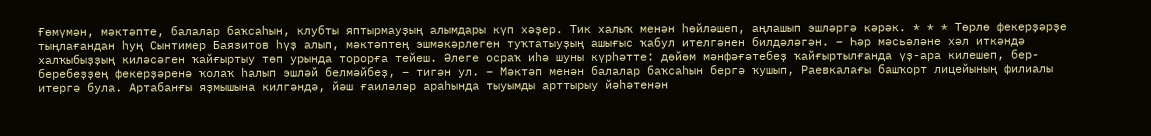Ғөмүмән, мәктәпте, балалар баҡсаһын, клубты яптырмауҙың алымдары күп хәҙер. Тик халыҡ менән һөйләшеп, аңлашып эшләргә кәрәк. * * * Төрлө фекерҙәрҙе тыңлағандан һуң Сынтимер Баязитов һүҙ алып, мәктәптең эшмәкәрлеген туҡтатыуҙың ашығыс ҡабул ителгәнен билдәләгән. – Һәр мәсьәләне хәл иткәндә халҡыбыҙҙың киләсәген ҡайғыртыу төп урында торорға тейеш. Әлеге осраҡ иһә шуны күрһәтте: дөйөм мәнфәғәтебеҙ ҡайғыртылғанда үҙ-ара килешеп, бер-беребеҙҙең фекерҙәренә ҡолаҡ һалып эшләй белмәйбеҙ, – тигән ул. – Мәктәп менән балалар баҡсаһын бергә ҡушып, Раевкалағы башҡорт лицейының филиалы итергә була. Артабанғы яҙмышына килгәндә, йәш ғаиләләр араһында тыуымды арттырыу йәһәтенән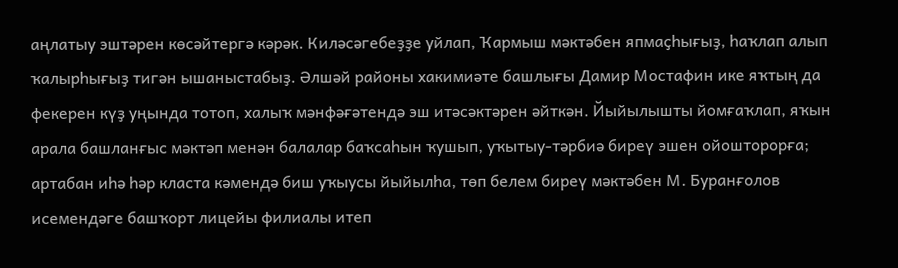аңлатыу эштәрен көсәйтергә кәрәк. Киләсәгебеҙҙе уйлап, Ҡармыш мәктәбен япмаҫһығыҙ, һаҡлап алып ҡалырһығыҙ тигән ышаныстабыҙ. Әлшәй районы хакимиәте башлығы Дамир Мостафин ике яҡтың да фекерен күҙ уңында тотоп, халыҡ мәнфәғәтендә эш итәсәктәрен әйткән. Йыйылышты йомғаҡлап, яҡын арала башланғыс мәктәп менән балалар баҡсаһын ҡушып, уҡытыу-тәрбиә биреү эшен ойошторорға; артабан иһә һәр класта кәмендә биш уҡыусы йыйылһа, төп белем биреү мәктәбен М. Буранғолов исемендәге башҡорт лицейы филиалы итеп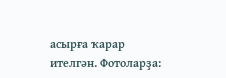асырға ҡарар ителгән. Фотоларҙа: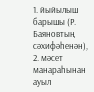1. йыйылыш барышы (Р. Баяновтың сәхифәһенән), 2. мәсет манараһынан ауыл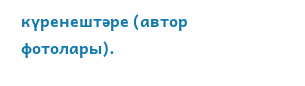күренештәре (автор фотолары).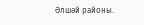Әлшәй районы.